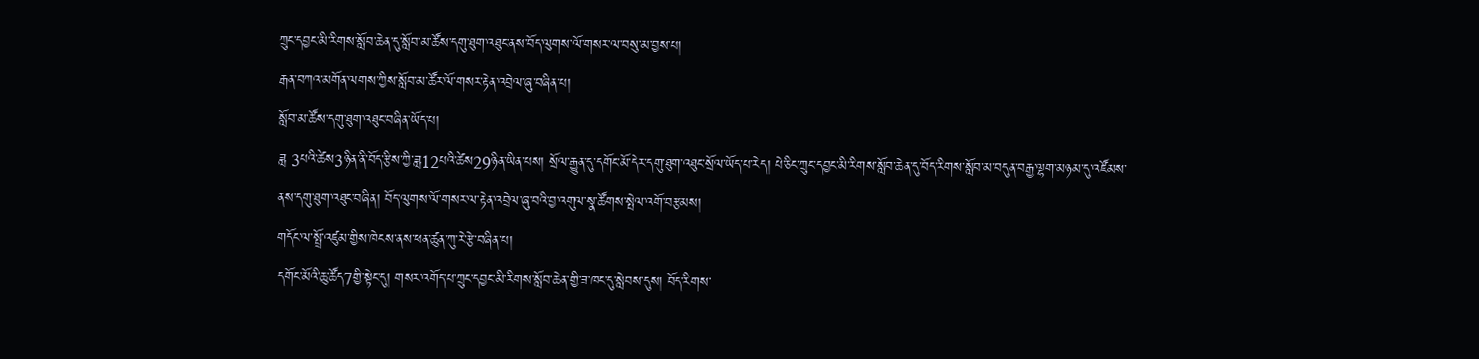ཀྲུང་དབྱང་མི་རིགས་སློབ་ཆེན་དུ་སློབ་མ་ཚོས་དགུ་ཐུག་འཐུང་ནས་བོད་ལུགས་ལོ་གསར་ལ་བསུ་མ་བྱས་པ།
རྒན་བཀའ་མགོན་ལགས་ཀྱིས་སློབ་མ་ཚོར་ལོ་གསར་རྟེན་འབྲེལ་ཞུ་བཞིན་པ།
སློབ་མ་ཚོས་དགུ་ཐུག་འཐུང་བཞིན་ཡོད་པ།
ཟླ 3པའི་ཚེས3ཉིན་ནི་བོད་རྩིས་ཀྱི་ཟླ12པའི་ཚེས29ཉིན་ཡིན་པས། སྲོལ་རྒྱུན་དུ་དགོང་མོ་དེར་དགུ་ཐུག་འཐུང་སྲོལ་ཡོད་པ་རེད། པེ་ཅིང་ཀྲུང་དབྱང་མི་རིགས་སློབ་ཆེན་དུ་བོད་རིགས་སློབ་མ་བདུན་བརྒྱ་ལྷག་མཉམ་དུ་འཛོམས་ནས་དགུ་ཐུག་འཐུང་བཞིན། བོད་ལུགས་ལོ་གསར་ལ་རྟེན་འབྲེལ་ཞུ་བའི་བྱ་འགུལ་སྣ་ཚོགས་སྤེལ་འགོ་བརྩམས།
གདོང་ལ་སྤྲོ་འཛུམ་གྱིས་ཁེངས་ནས་ཕན་ཚུན་ཀུ་རེ་རྩེ་བཞིན་པ།
དགོང་མོའི་ཆུ་ཚོད7གྱི་སྟེང་དུ། གསར་འགོད་པ་ཀྲུང་དབྱང་མི་རིགས་སློབ་ཆེན་གྱི་ཟ་ཁང་དུ་སླེབས་དུས། བོད་རིགས་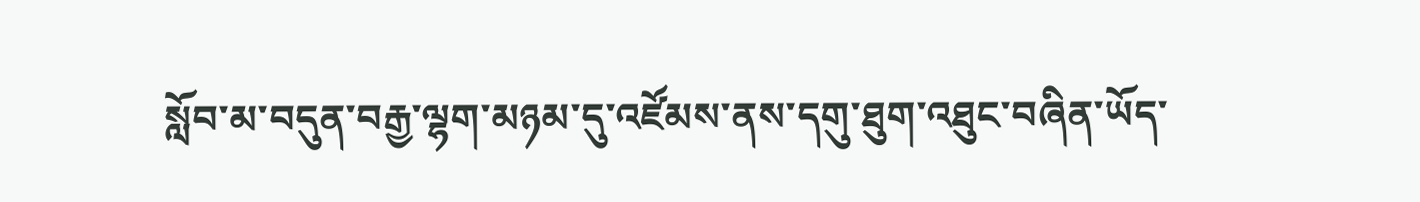སློབ་མ་བདུན་བརྒྱ་ལྷག་མཉམ་དུ་འཛོམས་ནས་དགུ་ཐུག་འཐུང་བཞིན་ཡོད་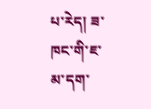པ་རེད། ཟ་ཁང་གི་ཇ་མ་དག་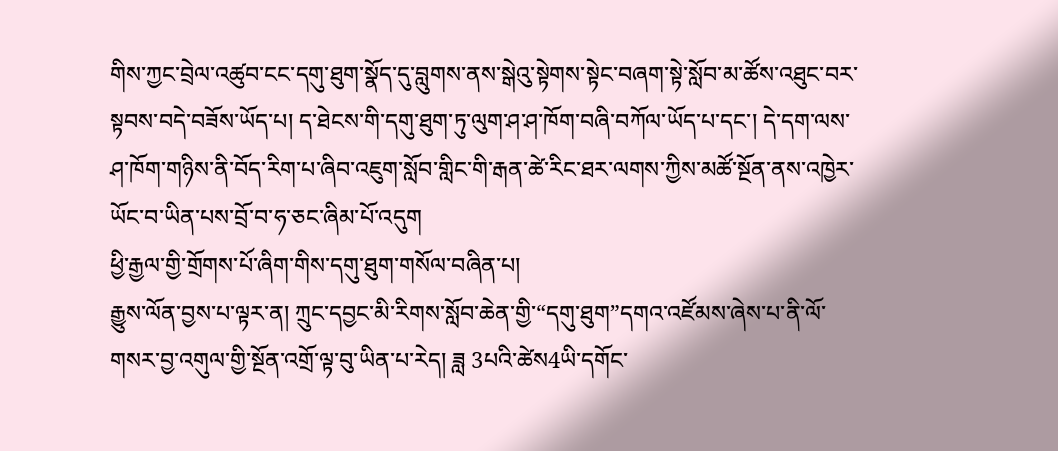གིས་ཀྱང་བྲེལ་འཚུབ་ངང་དགུ་ཐུག་སྣོད་དུ་བླུགས་ནས་སྒེའུ་སྟེགས་སྟེང་བཞག་སྟེ་སློབ་མ་ཚོས་འཐུང་བར་སྟབས་བདེ་བཟོས་ཡོད་པ། ད་ཐེངས་གི་དགུ་ཐུག་ཏུ་ལུག་ཤ་ཤ་ཁོག་བཞི་བཀོལ་ཡོད་པ་དང་། དེ་དག་ལས་ཤ་ཁོག་གཉིས་ནི་བོད་རིག་པ་ཞིབ་འཇུག་སློབ་གླིང་གི་རྒན་ཚེ་རིང་ཐར་ལགས་ཀྱིས་མཚོ་སྔོན་ནས་འཁྱེར་ཡོང་བ་ཡིན་པས་བྲོ་བ་ཧ་ཅང་ཞིམ་པོ་འདུག
ཕྱི་རྒྱལ་གྱི་གྲོགས་པོ་ཞིག་གིས་དགུ་ཐུག་གསོལ་བཞིན་པ།
རྒྱུས་ལོན་བྱས་པ་ལྟར་ན། ཀྲུང་དབྱང་མི་རིགས་སློབ་ཆེན་གྱི་“དགུ་ཐུག”དགའ་འཛོམས་ཞེས་པ་ནི་ལོ་གསར་བྱ་འགུལ་གྱི་སྔོན་འགྲོ་ལྟ་བུ་ཡིན་པ་རེད། ཟླ 3པའི་ཚེས4ཡི་དགོང་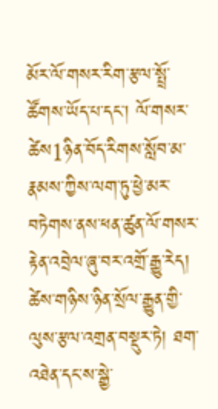མོར་ལོ་གསར་རིག་རྩལ་སྤྲོ་ཚོགས་ཡོད་པ་དང་། ལོ་གསར་ཚེས1ཉིན་བོད་རིགས་སློབ་མ་རྣམས་ཀྱིས་ལག་ཏུ་ཕྱེ་མར་བཏེགས་ནས་ཕན་ཚུན་ལོ་གསར་རྟེན་འབྲེལ་ཞུ་བར་འགྲོ་རྒྱུ་རེད། ཚེས་གཉིས་ཉིན་སྲོལ་རྒྱུན་གྱི་ལུས་རྩལ་འགྲན་བསྡུར་ཏེ། ཐག་འཐེན་དང་ས་སྒྱེ་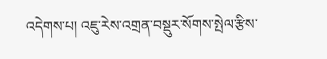འདེགས་པ། འཇུ་རེས་འགྲན་བསྡུར་སོགས་སྤེལ་རྩིས་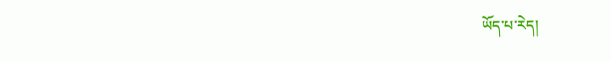ཡོད་པ་རེད།